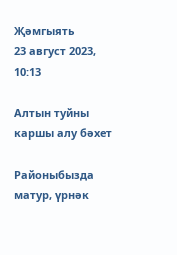Җәмгыять
23 август 2023, 10:13

Алтын туйны каршы алу бәхет

Районыбызда матур, үрнәк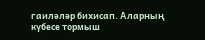гаиләләр бихисап. Аларның күбесе тормыш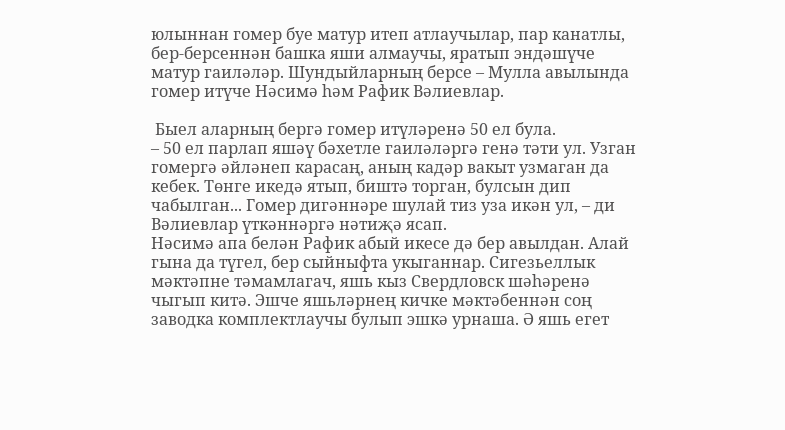юлыннан гомер буе матур итеп атлаучылар, пар канатлы, бер-берсеннән башка яши алмаучы, яратып эндәшүче матур гаиләләр. Шундыйларның берсе – Мулла авылында гомер итүче Нәсимә һәм Рафик Вәлиевлар.

 Быел аларның бергә гомер итүләренә 50 ел була.
– 50 ел парлап яшәү бәхетле гаиләләргә генә тәти ул. Узган гомергә әйләнеп карасаң, аның кадәр вакыт узмаган да кебек. Төнге икедә ятып, биштә торган, булсын дип чабылган... Гомер дигәннәре шулай тиз уза икән ул, – ди Вәлиевлар үткәннәргә нәтиҗә ясап.
Нәсимә апа белән Рафик абый икесе дә бер авылдан. Алай гына да түгел, бер сыйныфта укыганнар. Сигезьеллык мәктәпне тәмамлагач, яшь кыз Свердловск шәһәренә чыгып китә. Эшче яшьләрнең кичке мәктәбеннән соң заводка комплектлаучы булып эшкә урнаша. Ә яшь егет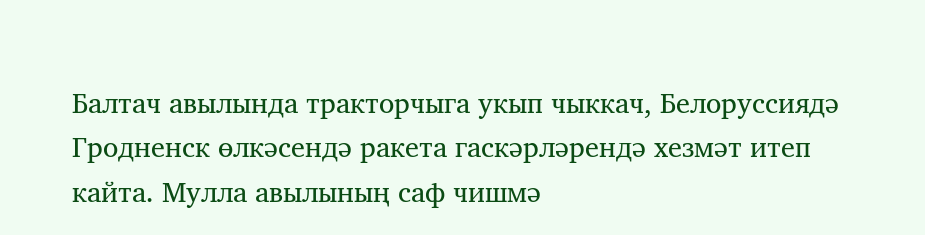Балтач авылында тракторчыга укып чыккач, Белоруссиядә Гродненск өлкәсендә ракета гаскәрләрендә хезмәт итеп кайта. Мулла авылының саф чишмә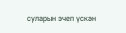суларын эчеп үскән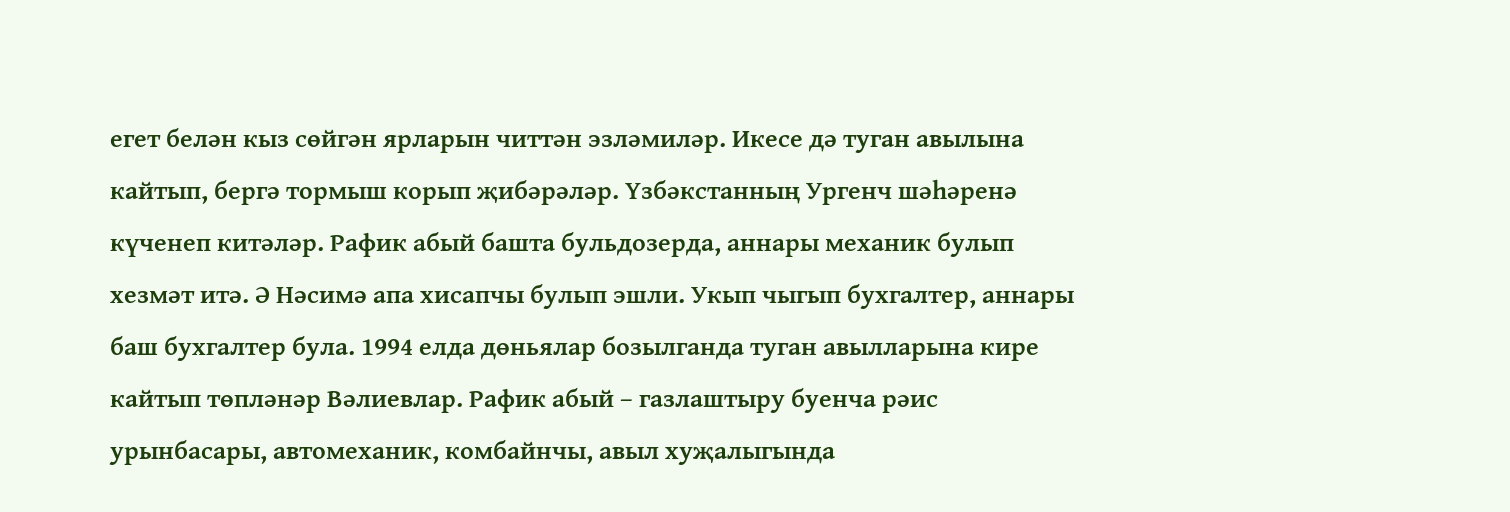егет белән кыз сөйгән ярларын читтән эзләмиләр. Икесе дә туган авылына кайтып, бергә тормыш корып җибәрәләр. Үзбәкстанның Ургенч шәһәренә күченеп китәләр. Рафик абый башта бульдозерда, аннары механик булып хезмәт итә. Ә Нәсимә апа хисапчы булып эшли. Укып чыгып бухгалтер, аннары баш бухгалтер була. 1994 елда дөньялар бозылганда туган авылларына кире кайтып төпләнәр Вәлиевлар. Рафик абый – газлаштыру буенча рәис урынбасары, автомеханик, комбайнчы, авыл хуҗалыгында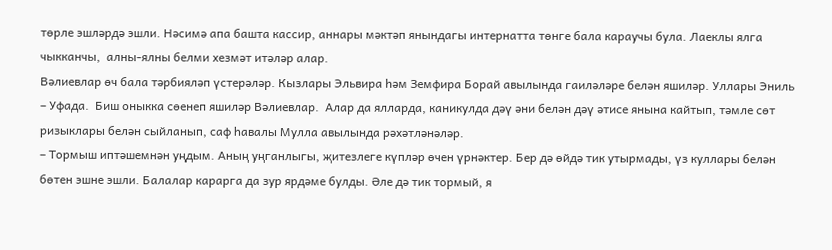төрле эшләрдә эшли. Нәсимә апа башта кассир, аннары мәктәп янындагы интернатта төнге бала караучы була. Лаеклы ялга чыкканчы,  алны-ялны белми хезмәт итәләр алар.
Вәлиевлар өч бала тәрбияләп үстерәләр. Кызлары Эльвира һәм Земфира Борай авылында гаиләләре белән яшиләр. Уллары Эниль – Уфада.  Биш оныкка сөенеп яшиләр Вәлиевлар.  Алар да ялларда, каникулда дәү әни белән дәү әтисе янына кайтып, тәмле сөт ризыклары белән сыйланып, саф һавалы Мулла авылында рәхәтләнәләр.
– Тормыш иптәшемнән уңдым. Аның уңганлыгы, җитезлеге күпләр өчен үрнәктер. Бер дә өйдә тик утырмады, үз куллары белән бөтен эшне эшли. Балалар карарга да зур ярдәме булды. Әле дә тик тормый, я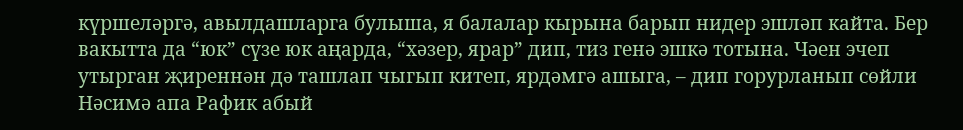күршеләргә, авылдашларга булыша, я балалар кырына барып нидер эшләп кайта. Бер вакытта да “юк” сүзе юк аңарда, “хәзер, ярар” дип, тиз генә эшкә тотына. Чәен эчеп утырган җиреннән дә ташлап чыгып китеп, ярдәмгә ашыга, – дип горурланып сөйли Нәсимә апа Рафик абый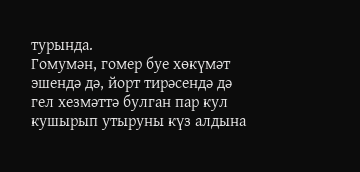турында.
Гомумән, гомер буе хөкүмәт эшендә дә, йорт тирәсендә дә гел хезмәттә булган пар кул кушырып утыруны күз алдына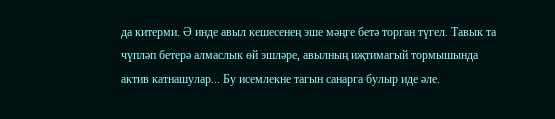да китерми. Ә инде авыл кешесенең эше мәңге бетә торган түгел. Тавык та чүпләп бетерә алмаслык өй эшләре, авылның иҗтимагый тормышында актив катнашулар... Бу исемлекне тагын санарга булыр иде әле.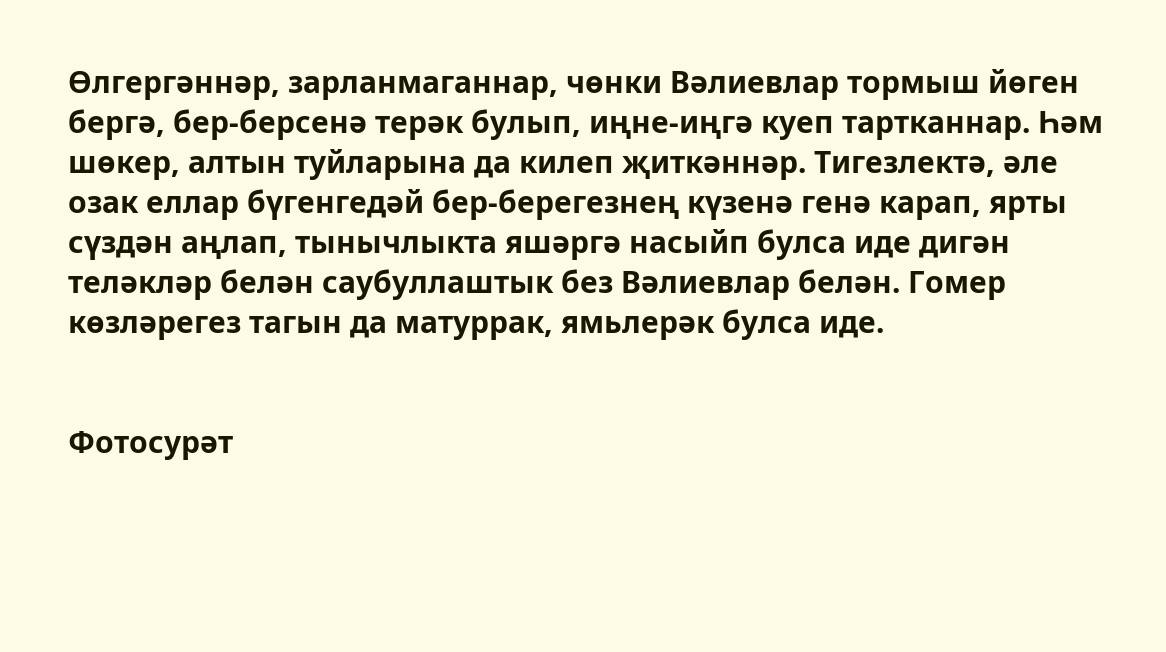Өлгергәннәр, зарланмаганнар, чөнки Вәлиевлар тормыш йөген бергә, бер-берсенә терәк булып, иңне-иңгә куеп тартканнар. Һәм шөкер, алтын туйларына да килеп җиткәннәр. Тигезлектә, әле озак еллар бүгенгедәй бер-берегезнең күзенә генә карап, ярты сүздән аңлап, тынычлыкта яшәргә насыйп булса иде дигән теләкләр белән саубуллаштык без Вәлиевлар белән. Гомер көзләрегез тагын да матуррак, ямьлерәк булса иде.


Фотосурәт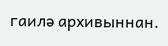гаилә архивыннан.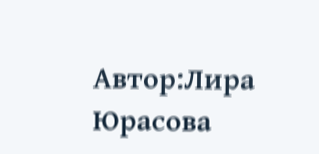Автор:Лира Юрасова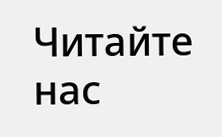Читайте нас